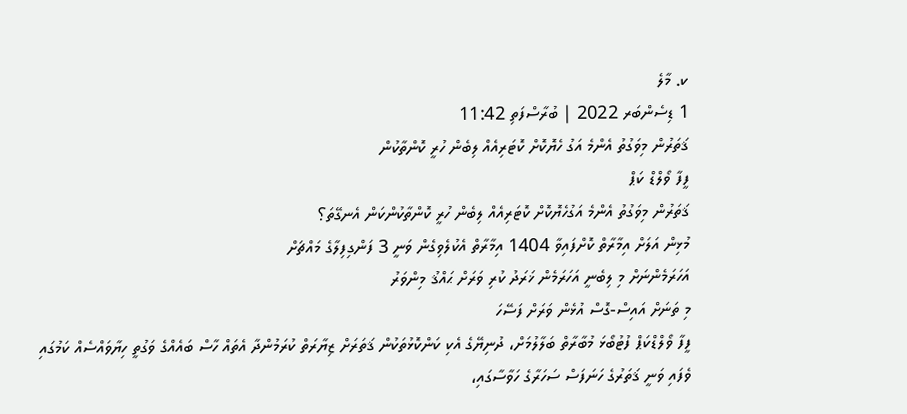ކ. މާލެ
1 ޑިސެންބަރ 2022 | ބުރާސްފަތި 11:42
ޤަތަރުން މިވަގުތު އެންމެ އަގު ހެޔޮކޮށް ކޮޓަރިއެއް ލިބެން ހުރީ ކޮންތާކުން
ފީފާ ވޯލްޑް ކަޕް
ޤަތަރުން މިވަގުތު އެންމެ އަގުހެޔޮކޮށް ކޮޓަރިއެއް ލިބެން ހުރީ ކޮންތާކުންކަން އެނގޭތަ؟
މުޅިން އަލަށް އިމާރާތް ކޮށްފައިވާ 1404 އިމާރާތް އެކުލެވިގެން ވަނީ 3 ފަންގިފިލާގެ މައްޗަށް
އަހަރަމެންނަށް މި ލިބެނީ އަހަރަމެން ޚަރަދު ކުރި ވަރަށް ޙައްޤު މިންވަރު
މި ތަނަށް އައިސް-ގޮސް އުޅެން ވަރަށް ފަސޭހަ
ފީފާ ވޯލްޑްކަޕް ފުޓުބޯޅަ މުބާރާތް ބަލާލުމަށް، ދުނިޔޭގެ އެކި ކަންކޮޅުތަކުން ޤަތަރަށް ޒިޔާރަތް ކުރަމުންދާ އެތައް ހާސް ބައެއްގެ ވަގުތީ ހިޔާވައްސެއް ކަމުގައި ވެފައި ވަނީ ޤަތަރުގެ ހަނަފަސް ސަހަރާގެ ހަވާސާގައި،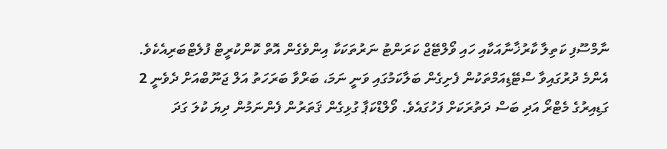ނާމްސޫފި ކަތިލާ ކާރުޚާނާއަކާއި ހައި ވޯލްޓޭޖް ކަރަންޓު ނަރުތަކަކާ އިންވެގެން އޮތް ކޮންކުރީޓް ފުލެޓްބަރިއެކެވެ.
އެންމެ ދުރުގައިވާ ސްޓޭޑިއަމްތަކުން ފެށިގެން ބަލާކަމުގައި ވަނީ ނަމަ، ބަރްވާ ބަރަހަތު އަލް ޖަނޫބްއަށް ދެވެނީ 2 ގަޑިއިރުގެ މެޓްރޯ އަދި ބަސް ދަތުރަކަށް ފަހުގައެވެ. ވޯލްޑްކަޕާ ގުޅިގެން ޤަތަރުން ފެންނަމުން ދިޔަ ކުލަ ގަދަ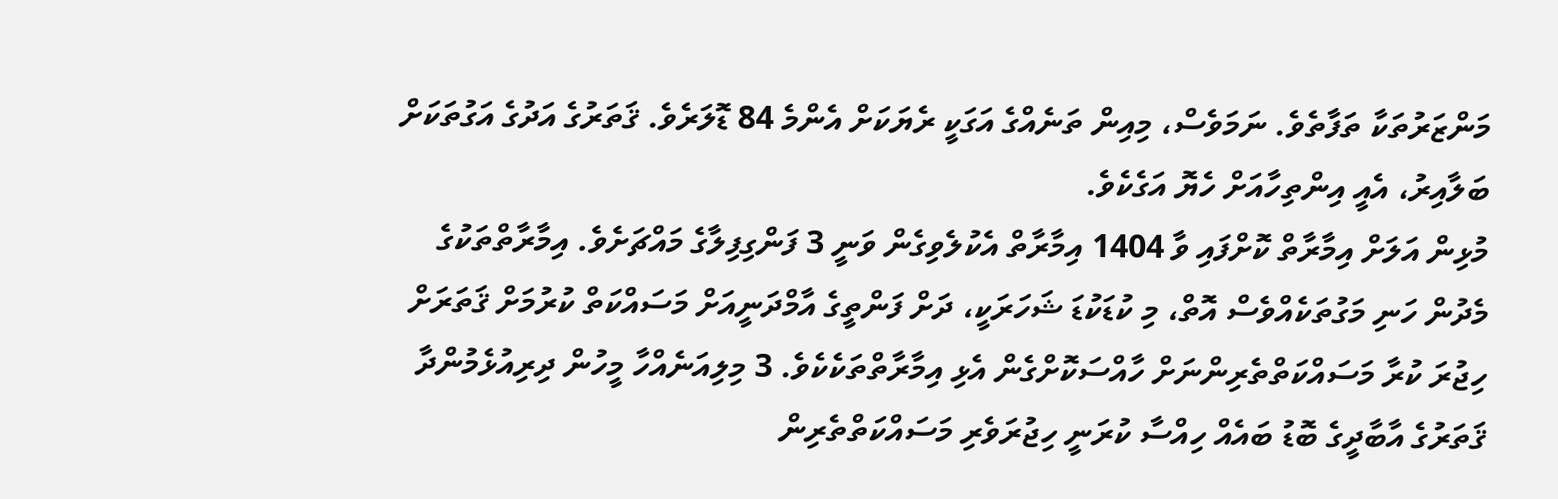މަންޒަރުތަކާ ތަފާތެވެ. ނަމަވެސް، މިއިން ތަނެއްގެ އަގަކީ ރެޔަކަށް އެންމެ 84 ޑޮލަރެވެ. ޤަތަރުގެ އަދުގެ އަގުތަކަށް ބަލާއިރު، އެއީ އިންތިހާއަށް ހެޔޮ އަގެކެވެ.
މުޅިން އަލަށް އިމާރާތް ކޮށްފައި ވާ 1404 އިމާރާތް އެކުލެވިގެން ވަނީ 3 ފަންގިފިލާގެ މައްޗަށެވެ. އިމާރާތްތަކުގެ މެދުން ހަނި މަގުތަކެއްވެސް އޮތް، މި ކުޑަކުޑަ ޝަހަރަކީ، ދަށް ފަންތީގެ އާމްދަނީއަށް މަސައްކަތް ކުރުމަށް ޤަތަރަށް ހިޖުރަ ކުރާ މަސައްކަތްތެރިންނަށް ހާއްސަކޮށްގެން އެޅި އިމާރާތްތަކެކެވެ. 3 މިލިއަނެއްހާ މީހުން ދިރިއުޅެމުންދާ ޤަތަރުގެ އާބާދީގެ ބޮޑު ބައެއް ހިއްސާ ކުރަނީ ހިޖުރަވެރި މަސައްކަތްތެރިން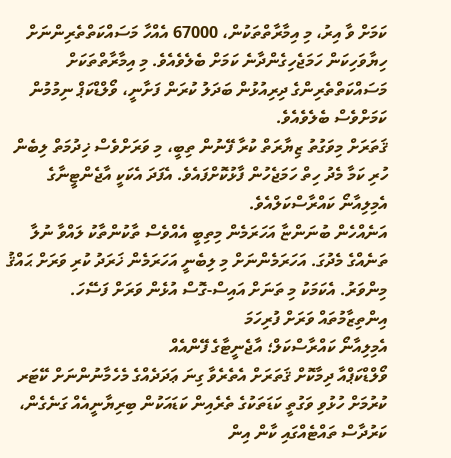ކަމަށް ވާ އިރު، މި އިމާރާތްތަކުން، 67000 އެއްހާ މަސައްކަތްތެރިންނަށް ހިޔާވަހިކަން ހަމަޖެހިގެންދާނެ ކަމަށް ބެލެވެއެވެ. މި އިމާރާތްތަކަށް މަސައްކަތްތެރިންގެ ދިރިއުޅުން ބަދަލު ކުރަން ފަށާނީ، ވޯލްޑްކަޕް ނިމުމުން ކަމަށްވެސް ބެލެވެއެވެ.
ޤަތަރަށް މިވަގުތު ޒިޔާރަތް ކުރާ ފޭނުން ތިބީ، މި ވަރަށްވެސް ޚިދުމަތް ލިބެން ހުރި ކަމާ މެދު ހިތް ހަމަޖެހުން ފާޅުކޮށްފައެވެ. އެފަދަ އެކަކީ އާޖެންޓީނާގެ އެމިލިއާނޯ ކައްރާސްކަލްއެވެ.
އަނެއްހެން ބުނަންޏާ އަހަރަމެން މިތިބީ އެއްވެސް ތާކުންތާކު ލައްވާ ނުލާ ތަނެއްގެ މެދުގަ. އަހަރަމެންނަށް މި ލިބެނީ އަހަރަމެން ޚަރަދު ކުރި ވަރަށް ޙައްޤު މިންވަރު. އެކަމަކު މި ތަނަށް އައިސް-ގޮސް އުޅެން ވަރަށް ފަސޭހަ. އިންތިޒާމުތައް ވަރަށް ފުރިހަމަ
އެމިލިއާނޯ ކައްރާސްކަލް؛ އާޖެނީޓާގެ ފޭންއެއް
ވޯލްޑްކަޕްއާ ދިމާކޮށް ޤަތަރަށް އެތެރެވާ ގިނަ ޢަދަދެއްގެ މެހެމާނުންނަށް ކޭޓަރ ކުރުމަށް ހުޅުވި ވަގުތީ ކަޑަތަކުގެ ތެރެއިން ކަޑައަކުން ބިރިޔާނީއެއް ގަނެގެން، ކަރުދާސް ތައްޓެއްގައި ކާން އިން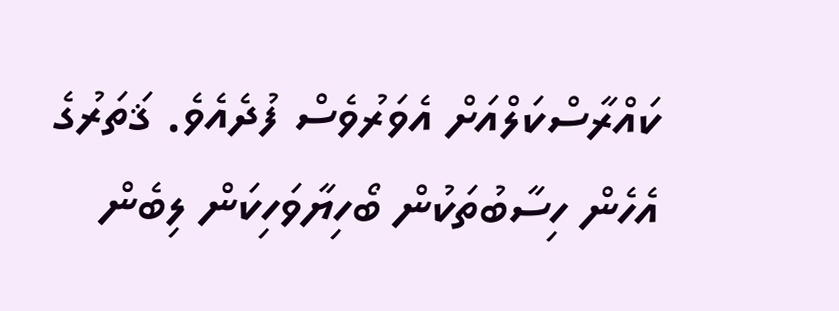ކައްރާސްކަލްއަށް އެވަރުވެސް ފުދެއެވެ. ޤަތަރުގެ އެހެން ހިސާބުތަކުން ބޯހިޔާވަހިކަން ލިބެން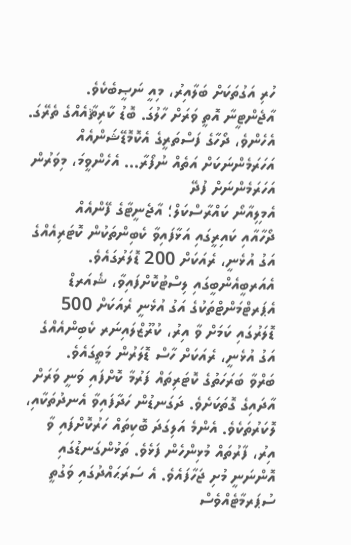ހުރި އަގުތަކަށް ބަލާއިރު، މިއީ ނަޞީބެކެވެ.
އާޖެންޓީނާ އޮތީ ވަރަށް ހާލުގަ. ބޮޑު ކާރިޘާއެއްގެ ތެރޭގަ. އެހެންވެ، ދޯހާގެ ފަސްތަރީގެ އެކޮމޮޑޭޝަންއެއް އަހަރަމެންނަކަށް އަތެއް ނުފޯރާ... އެހެންވީމަ، މިވަރުން އަހަރަމެންނަށް ފުދޭ
އެމިލިއާނޯ ކައްރާސްކަލް؛ އާޖެނީޓާގެ ފޭންއެއް
ދޯހާއާއި ކައިރީގައި އަޅާފައިވާ ކެބިންތަކުން ކޮޓަރިއެއްގެ އަގު އުޅެނީ، ރެއަކަށް 200 ޑޮލަރުގައެވެ. އެއަރބީއެންބީގައި ލިސްޓުކޮށްފައިވާ، ޝެއަރޑް އެޕަރޓްމަންޓްތަކުގެ އަގު އުޅެނީ ރެއަކަށް 500 ޑޮލަރުގައި ކަމަށް ވާ އިރު، ކުރޫޒްލައިނަރ ކެބިންއެއްގެ އަގު އުޅެނީ، ރެއަކަށް ހާސް ޑޮލަރުން މަތީގައެވެ.
ބަރްވާ ބަރަހަތުގެ ކޮޓަރިތައް ފަރުމާ ކޮށްފައި ވަނީ ވަރަށް އާދައިގެ ގޮތަކަށެވެ. ދަގަނޑުން ހަދާފައިވާ އެނދުތަކާއި، ލޮކަރުތަކެވެ. އެންމެ އަލިގަދަ ބޮކިތައް ހަރުކޮށްފައި ވާ އިރު، ފާރުތައް މުޅިންހެން ފަޅެވެ. ތަޅުންގަނޑުގައި އޮންނަނީ މުށި ޖަހާފައެވެ. އެ ސަރަޙައްދުގައި ވަގުތީ ސުޕަރމާޓެއްވެސް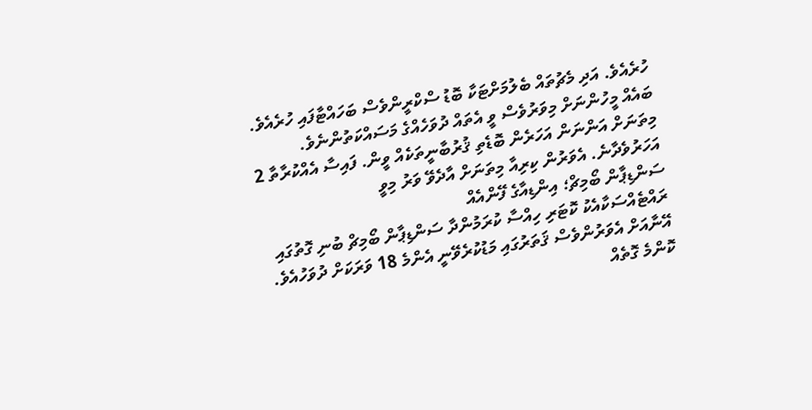ހުރެއެވެ. އަދި މެޗުތައް ބެލުމަށްޓަކާ ބޮޑު ސްކްރީންވެސް ބަހައްޓާފައި ހުރެއެވެ.
ބައެއް މީހުންނަށް މިވަރުވެސް ވީ އެތައް ދުވަހެއްގެ މަސައްކަތުންނެވެ.
މިތަނަށް އަންނަން އަހަރެން ބޮޑެތި ޤުރުބާނީތަކެއް ވީން. ފައިސާ އެއްކުރާތާ 2 އަހަރުވެދާނެ. އެވަރުން ކިރިއާ މިތަނަށް އާދެވޭ ވަރު މިވީ
ސަންޑިޕާން ބޯމިޗް؛ އިންޑިއާގެ ފޭންއެއް
ރައްޓެއްސަކާއެކު ކޮޓަރި ހިއްސާ ކުރަމުންދާ ސަންޑިޕާން ބޯމިޗް ބުނި ގޮތުގައި އޭނާއަށް އެވަރުންވެސް ޤަތަރުގައި މަޑުކުރެވޭނީ އެންމެ 18 ވަރަކަށް ދުވަހުއެވެ.
ކޮންމެ ގޮތެއް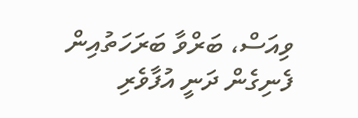ވިއަސް، ބަރްވާ ބަރަހަތުއިން ފެނިގެން ދަނީ އުފާވެރި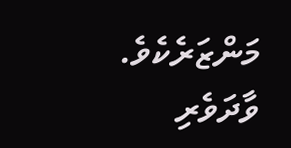މަންޒަރެކެވެ. ވާދަވެރި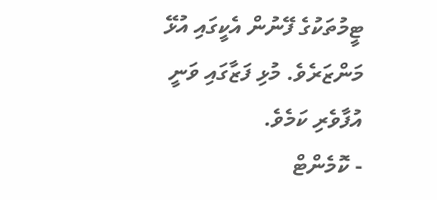ޓީމުތަކުގެ ފޭނުން އެކީގައި އުޅޭ މަންޒަރެވެ. މުޅި ފަޒާގައި ވަނީ އުފާވެރި ކަމެވެ.
- ކޮމެންޓް